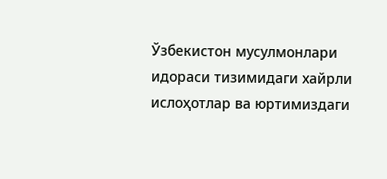Ўзбекистон мусулмонлари идораси тизимидаги хайрли ислоҳотлар ва юртимиздаги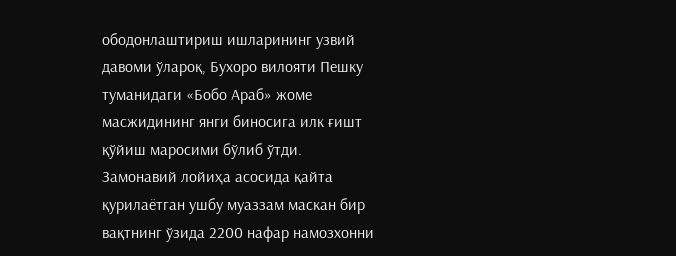ободонлаштириш ишларининг узвий давоми ўлароқ, Бухоро вилояти Пешку туманидаги «Бобо Араб» жоме масжидининг янги биносига илк ғишт қўйиш маросими бўлиб ўтди.
Замонавий лойиҳа асосида қайта қурилаётган ушбу муаззам маскан бир вақтнинг ўзида 2200 нафар намозхонни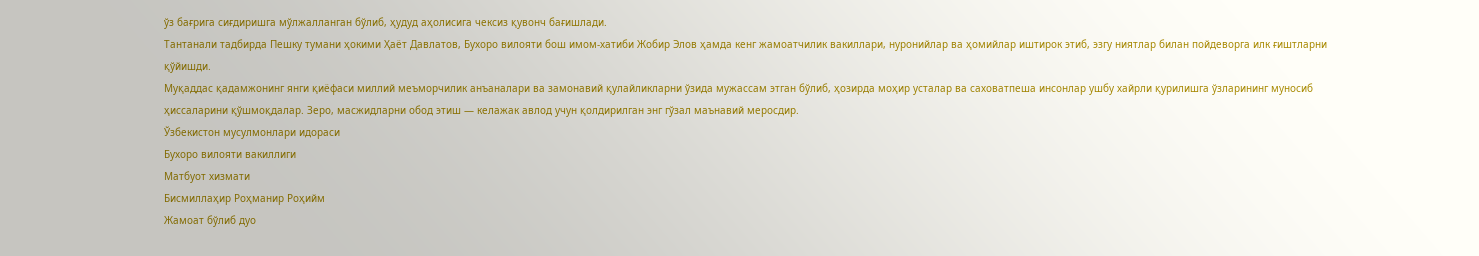ўз бағрига сиғдиришга мўлжалланган бўлиб, ҳудуд аҳолисига чексиз қувонч бағишлади.
Тантанали тадбирда Пешку тумани ҳокими Ҳаёт Давлатов, Бухоро вилояти бош имом-хатиби Жобир Элов ҳамда кенг жамоатчилик вакиллари, нуронийлар ва ҳомийлар иштирок этиб, эзгу ниятлар билан пойдеворга илк ғиштларни қўйишди.
Муқаддас қадамжонинг янги қиёфаси миллий меъморчилик анъаналари ва замонавий қулайликларни ўзида мужассам этган бўлиб, ҳозирда моҳир усталар ва саховатпеша инсонлар ушбу хайрли қурилишга ўзларининг муносиб ҳиссаларини қўшмоқдалар. Зеро, масжидларни обод этиш — келажак авлод учун қолдирилган энг гўзал маънавий меросдир.
Ўзбекистон мусулмонлари идораси
Бухоро вилояти вакиллиги
Матбуот хизмати
Бисмиллаҳир Роҳманир Роҳийм
Жамоат бўлиб дуо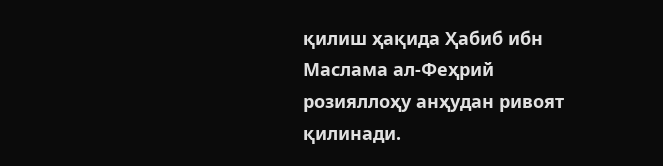қилиш ҳақида Ҳабиб ибн Маслама ал-Феҳрий розияллоҳу анҳудан ривоят қилинади.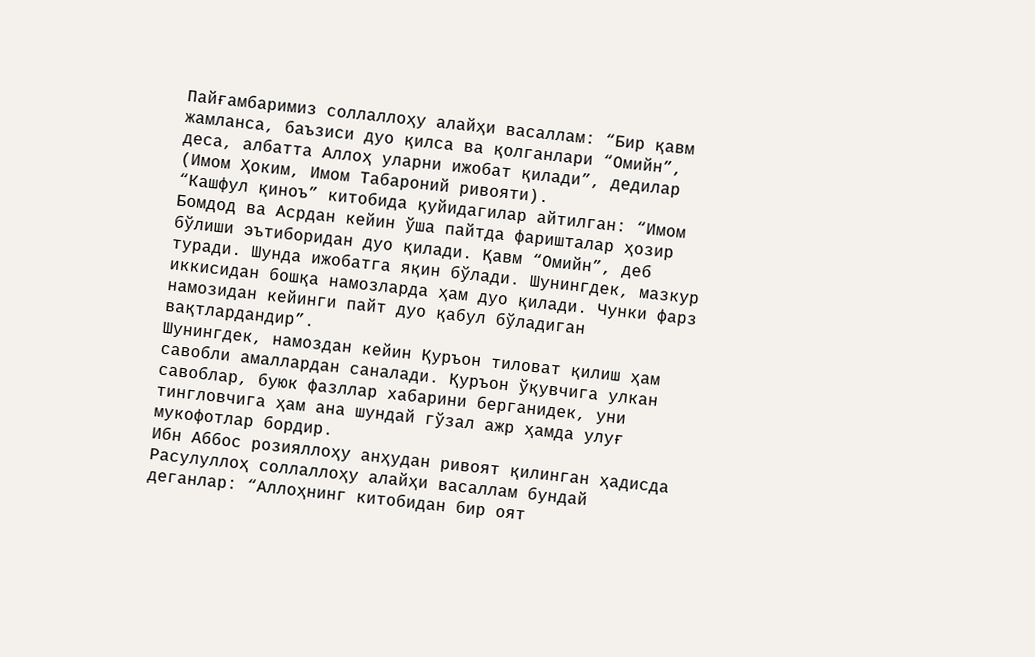Пайғамбаримиз соллаллоҳу алайҳи васаллам: “Бир қавм жамланса, баъзиси дуо қилса ва қолганлари “Омийн”, деса, албатта Аллоҳ уларни ижобат қилади”, дедилар (Имом Ҳоким, Имом Табароний ривояти).
“Кашфул қиноъ” китобида қуйидагилар айтилган: “Имом Бомдод ва Асрдан кейин ўша пайтда фаришталар ҳозир бўлиши эътиборидан дуо қилади. Қавм “Омийн”, деб туради. Шунда ижобатга яқин бўлади. Шунингдек, мазкур иккисидан бошқа намозларда ҳам дуо қилади. Чунки фарз намозидан кейинги пайт дуо қабул бўладиган вақтлардандир”.
Шунингдек, намоздан кейин Қуръон тиловат қилиш ҳам савобли амаллардан саналади. Қуръон ўқувчига улкан савоблар, буюк фазллар хабарини берганидек, уни тингловчига ҳам ана шундай гўзал ажр ҳамда улуғ мукофотлар бордир.
Ибн Аббос розияллоҳу анҳудан ривоят қилинган ҳадисда Расулуллоҳ соллаллоҳу алайҳи васаллам бундай деганлар: “Аллоҳнинг китобидан бир оят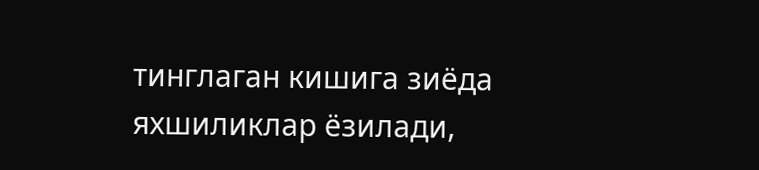тинглаган кишига зиёда яхшиликлар ёзилади,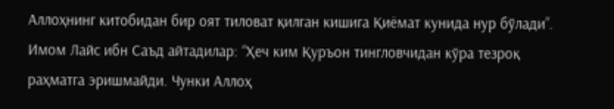Аллоҳнинг китобидан бир оят тиловат қилган кишига Қиёмат кунида нур бўлади”.
Имом Лайс ибн Саъд айтадилар: “Ҳеч ким Қуръон тингловчидан кўра тезроқ раҳматга эришмайди. Чунки Аллоҳ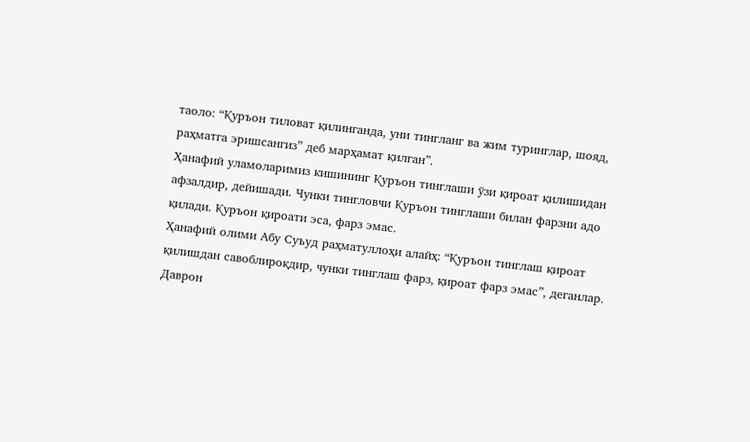таоло: “Қуръон тиловат қилинганда, уни тингланг ва жим туринглар, шояд, раҳматга эришсангиз” деб марҳамат қилган”.
Ҳанафий уламоларимиз кишининг Қуръон тинглаши ўзи қироат қилишидан афзалдир, дейишади. Чунки тингловчи Қуръон тинглаши билан фарзни адо қилади. Қуръон қироати эса, фарз эмас.
Ҳанафий олими Абу Суъуд раҳматуллоҳи алайҳ: “Қуръон тинглаш қироат қилишдан савоблироқдир, чунки тинглаш фарз, қироат фарз эмас”, деганлар.
Даврон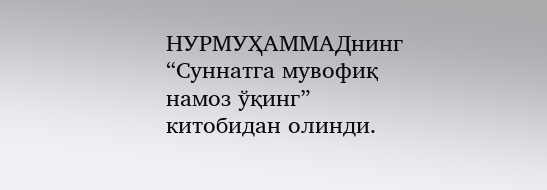НУРМУҲАММАДнинг
“Суннатга мувофиқ намоз ўқинг” китобидан олинди.